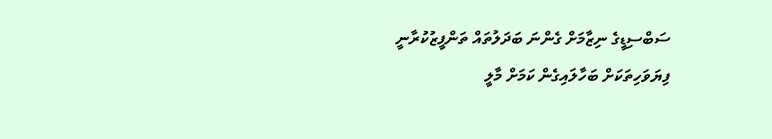ސަބްސިޑީގެ ނިޒާމަށް ގެންނަ ބަދަލުތައް ތަންފީޒުކުރާނީ ފިޔަވަހިތަކަށް ބަހާލައިގެން ކަމަށް މާލީ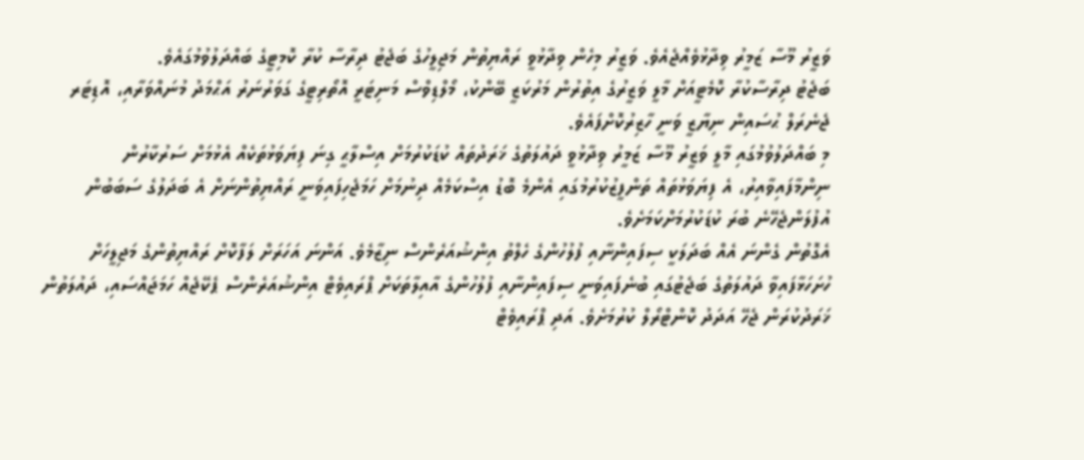ވަޒީރު މޫސާ ޒަމީރު ވިދާޅުވެއްޖެއެވެ. ވަޒީރު މިހެން ވިދާޅުވީ ރައްޔިތުން މަޖިލީހުގެ ބަޖެޓު ދިރާސާ ކުރާ ކޮމިޓީގެ ބައްދަލުވުމުގައެވެ.
ބަޖެޓު ދިރާސާކުރާ ކޮމެޓީއަށް މާލީ ވަޒީރުގެ އިތުރުން މަރުކަޒީ ބޭންކު، މޯލްޑިވްސް މަނިޓަރީ އޮތޯރިޓީގެ ގަވަރުނަރު އަޙްމަދު މުނައްވަރާއި، އޮޑިޓަރ ޖެނެރަލް ޙުސައިން ނިޔާޒީ ވަނީ ހާޒިރުކޮށްފައެވެ.
މި ބައްދަލުވުމުގައި މާލީ ވަޒީރު މޫސާ ޒަމީރު ވިދާޅުވީ ދައުލަތުގެ ޚަރަދުތައް ކުޑަކުރުމަށް އިސްލާޙީ ގިނަ ފިޔަވަޅުތަކެއް އެޅުމަށް ސަރުކާރުން ނިންމާފައިވާއިރު، އެ ފިޔަވަޅުތައް ތަންފީޒުކުރުމުގައި އެންމެ ބޮޑު އިސްކަމެއް ދިނުމަށް ހަމަޖެހިފައިވަނީ ރައްޔިތުންނަށް އެ ބަދަލުގެ ސަބަބުން އުފުލަންޖެހޭނެ ބުރަ ކުޑަކުރުމަށްކަމަށެވެ.
އެގޮތުން ގެންނަ އެއް ބަދަލަކީ ސިފައިންނާއި ފުލުހުންގެ ހެލްތު އިންޝުއަރެންސް ނިޒާމެވެ. އަންނަ އަހަރަށް ލަފާކޮށް ރައްޔިތުންގެ މަޖިލީހަށް ހުށަހަޅާފައިވާ ދައުލަތުގެ ބަޖެޓުގައި ބުނެފައިވަނީ ސިފައިންނާއި ފުލުހުންގެ އާއިލާތަކަށް ޕްރައިވެޓް އިންޝުއަރެންސް ޕެކޭޖެއް ހަމަޖައްސައި، ދައުލަތުން ޚަރަދުކުރަން ޖެހޭ އަދަދު ކޮންޓްރޯލް ކުރުމަށެވެ. އަދި ޕްރައިވެޓް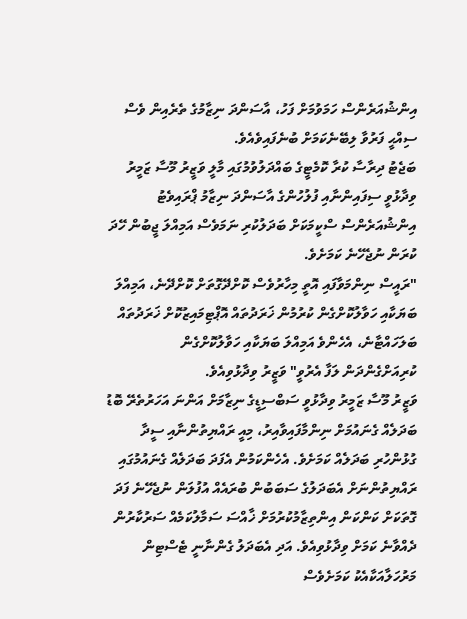އިންޝުއަރެންސް ހަމަވުމަށް ފަހު، އާސަންދަ ނިޒާމުގެ ތެރެއިން ވެސް ސިއްޙީ ފަރުވާ ލިބޭނެކަމަށް ބުނެފައިވެއެވެ.
ބަޖެޓު ދިރާސާ ކުރާ ކޮމެޓީގެ ބައްދަލުވުމުގައި މާލީ ވަޒީރު މޫސާ ޒަމީރު ވިދާޅުވީ ސިފައިންނާއި ފުލުހުންގެ އާސަންދަ ނިޒާމު ޕްރައިވެޓު އިންޝުއަރެންސް ސްކީމަކަށް ބަދަލުކުރި ނަމަވެސް އަމިއްލަ ޖީބުން ހޭދަ ކުރަން ނުޖެހޭނެ ކަމަށެވެ.
"ރައީސް ނިންމަވާފައި އޮތީ މިހާރުވެސް ކޮށްދޭގޮތަށް ކޮށްދޭނެ، އަމިއްލަ ބަޔަކާއި ހަވާލުކޮށްގެން ކުރުމުން ޚަރަދުތައް އޮޕްޓިމައިޒުކޮށް ޚަރަދުތައް ބަލަހައްޓާނެ، އެހެންވެ އަމިއްލަ ބަޔަކާއި ހަވާލުކޮށްގެން ކުރިއަށްގެންދަން ލަފާ އެރުވީ" ވަޒީރު ވިދާޅުވިއެވެ.
ވަޒީރު މޫސާ ޒަމީރު ވިދާޅުވީ ސަބްސިޑީގެ ނިޒާމަށް އަންނަ އަހަރުތެރޭ ބޮޑު ބަދަލެއް ގެނައުމަށް ނިންމާފައިވާއިރު، މިއީ ރައްޔިތުންނާއި ސީދާ ގުޅުންހުރި ބަދަލެއް ކަމަށެވެ. އެހެންކަމުން އެފަދަ ބަދަލެއް ގެނައުމުގައި ރައްޔިތުންނަށް އެބަދަލުގެ ސަބަބުން ބުރައެއް އުފުލަން ނުޖެހޭނެ ފަދަ ގޮތަކަށް ކަންކަން އިންތިޒާމުކުރުމަށް ޚާއްސަ ސަމާލުކަމެއް ސަރުކާރުން ދެއްވާނެ ކަމަށް ވިދާޅުވިއެވެ. އަދި އެބަދަލު ގެންނާނީ ޓެސްޓިން މަރުހަލާއަކާއެކު ކަމަށެވެސް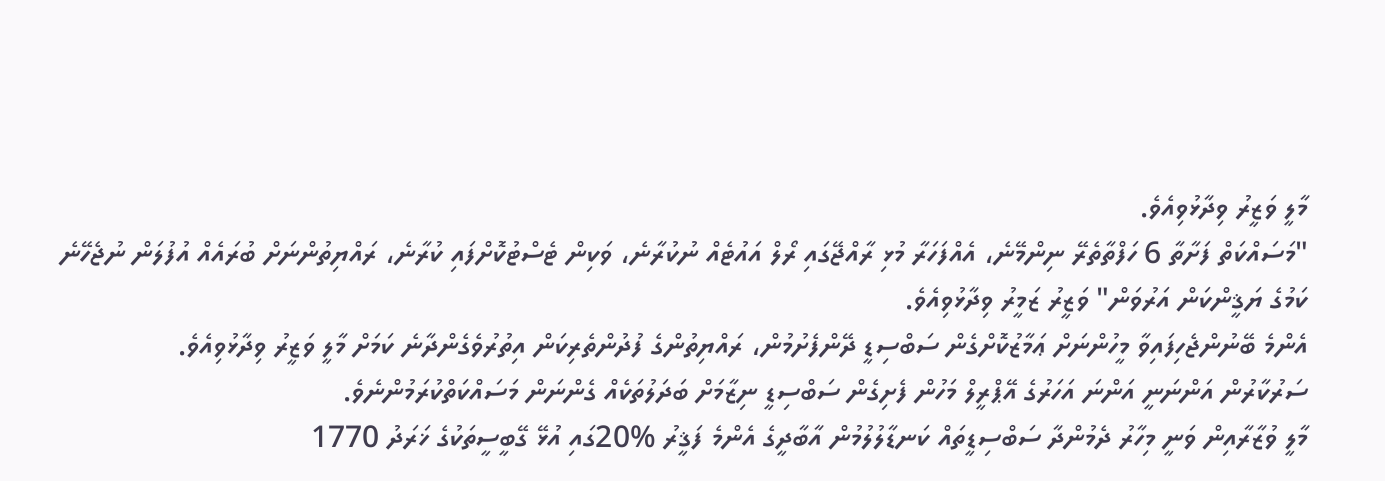މާލީ ވަޒީރު ވިދާޅުވިއެވެ.
"މަސައްކަތް ފަށާތާ 6 ހަފްތާތެރޭ ނިންމޭނެ، އެއްފަހަރާ މުޅި ރާއްޖޭގައި ރޯލް އައުޓެއް ނުކުރާނެ، ވަކިން ޓެސްޓުކޮށްފައި ކުރާނެ، ރައްޔިތުންނަށް ބުރައެއް އުފުލަން ނުޖެހޭނެ ކަމުގެ ޔަޤީންކަން އަރުވަން" ވަޒީރު ޒަމީރު ވިދާޅުވިއެވެ.
އެންމެ ބޭނުންޖެހިފައިވާ މީހުންނަށް ޢަމާޒުކޮށްގެން ސަބްސިޑީ ދޭންފެށުމުން، ރައްޔިތުންގެ ފުދުންތެރިކަން އިތުރުވެގެންދާނެ ކަމަށް މާލީ ވަޒީރު ވިދާޅުވިއެވެ.
ސަރުކާރުން އަންނަނީ އަންނަ އަހަރުގެ އޭޕްރީލް މަހުން ފެށިގެން ސަބްސިޑީ ނިޒާމަށް ބަދަލުތަކެއް ގެންނަން މަސައްކަތްކުރަމުންނެވެ.
މާލީ ވުޒާރާއިން ވަނީ މިހާރު ދެމުންދާ ސަބްސިޑީތައް ކަނޑާލުލުމުން އާބާދީގެ އެންމެ ފަޤީރު %20ގައި އުޅޭ ގޭބީސީތަކުގެ ޚަރަދު 1770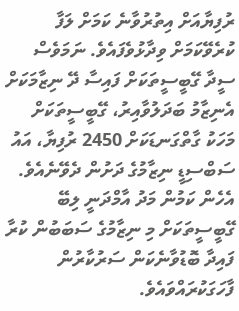ރުފިޔާއަށް އިތުރުވާނެ ކަމަށް ލަފާ ކުރެވޭކަމަށް ވިދާޅުވެފައެވެ. ނަމަވެސް ސީދާ ގޭބީސީތަކަށް ފައިސާ ދޭ ނިޒާމަކަށް އެނިޒާމު ބަދަލުވާއިރު، ގޭބީސީތަކަށް މަހަކު ގާތްގަނޑަކަށް 2450 ރުފިޔާ، އައު ސަބްސިޑީ ނިޒާމުގެ ދަށުން ދެވޭނެއެވެ. އެހެން ކަމުން މަދު އާމްދަނީ ލިބޭ ގޭބީސީތަކަށް މި ނިޒާމުގެ ސަބަބުން ކުރާ ފައިދާ ބޮޑުވާނެކަން ސަރުކާރުން ފާހަގަކުރައްވައެވެ.